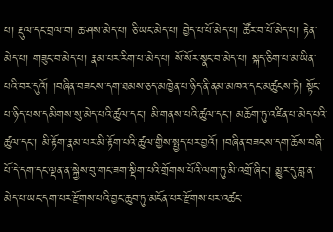པ། རྡུལ་དང་བྲལ་བ། ཆ་ཤས་མེད་པ། ཅི་ཡང་མེད་པ། བྱེད་པ་པོ་མེད་པ། ཚོར་བ་པོ་མེད་པ། རྟེན་མེད་པ། གཟུང་བ་མེད་པ། རྣམ་པར་རིག་པ་མེད་པ། སོ་སོར་སྣང་བ་མེད་པ། སྐད་ཅིག་པ་མ་ཡིན་པའི་བར་དུའོ། །བཞིན་བཟངས་དག་ཐམས་ཅད་མཁྱེན་པ་ཉིད་ནི་ནམ་མཁའ་དང་མཚུངས་ཏེ། སྟོང་པ་ཉིད་པས་དམིགས་སུ་མེད་པའི་ཚུལ་དང་། མི་གནས་པའི་ཚུལ་དང་། མཆོག་ཏུ་འཛིན་པ་མེད་པའི་ཚུལ་དང་། མི་རྟོག་རྣམ་པར་མི་རྟོག་པའི་ཚུལ་གྱིས་སྤྱད་པར་བྱའོ། །བཞིན་བཟངས་དག་ཆོས་བཞི་པོ་དེ་དག་དང་ལྡན་ན་སྐྱེས་བུ་གང་ཟག་སྡིག་པའི་གྲོགས་པོའི་ལག་ཏུ་མི་འགྲོ་ཞིང་། མྱུར་དུ་བླ་ན་མེད་པ་ཡང་དག་པར་རྫོགས་པའི་བྱང་ཆུབ་ཏུ་མངོན་པར་རྫོགས་པར་འཚང་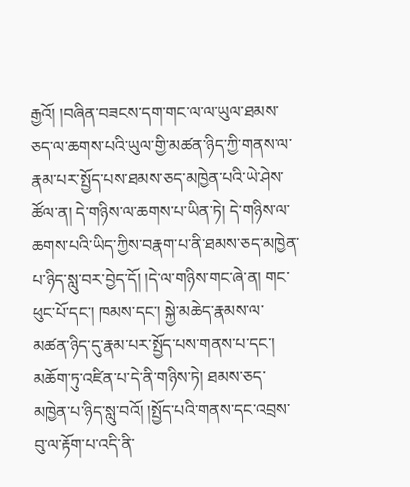རྒྱའོ། །བཞིན་བཟངས་དག་གང་ལ་ལ་ཡུལ་ཐམས་ཅད་ལ་ཆགས་པའི་ཡུལ་གྱི་མཚན་ཉིད་ཀྱི་གནས་ལ་རྣམ་པར་སྤྱོད་པས་ཐམས་ཅད་མཁྱེན་པའི་ཡེ་ཤེས་ཚོལ་ན། དེ་གཉིས་ལ་ཆགས་པ་ཡིན་ཏེ། དེ་གཉིས་ལ་ཆགས་པའི་ཡིད་ཀྱིས་བརྣག་པ་ནི་ཐམས་ཅད་མཁྱེན་པ་ཉིད་སླུ་བར་བྱེད་དོ། །དེ་ལ་གཉིས་གང་ཞེ་ན། གང་ཕུང་པོ་དང་། ཁམས་དང་། སྐྱེ་མཆེད་རྣམས་ལ་མཚན་ཉིད་དུ་རྣམ་པར་སྤྱོད་པས་གནས་པ་དང་། མཆོག་ཏུ་འཛིན་པ་དེ་ནི་གཉིས་ཏེ། ཐམས་ཅད་མཁྱེན་པ་ཉིད་སླུ་བའོ། །སྤྱོད་པའི་གནས་དང་འབྲས་བུ་ལ་རྟོག་པ་འདི་ནི་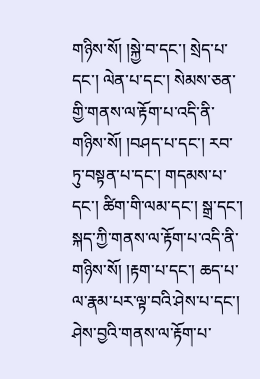གཉིས་སོ། །སྐྱེ་བ་དང་། སྲེད་པ་དང་། ལེན་པ་དང་། སེམས་ཅན་གྱི་གནས་ལ་རྟོག་པ་འདི་ནི་གཉིས་སོ། །བཤད་པ་དང་། རབ་ཏུ་བསྟན་པ་དང་། གདམས་པ་དང་། ཚིག་གི་ལམ་དང་། སྒྲ་དང་། སྐད་ཀྱི་གནས་ལ་རྟོག་པ་འདི་ནི་གཉིས་སོ། །རྟག་པ་དང་། ཆད་པ་ལ་རྣམ་པར་ལྟ་བའི་ཤེས་པ་དང་། ཤེས་བྱའི་གནས་ལ་རྟོག་པ་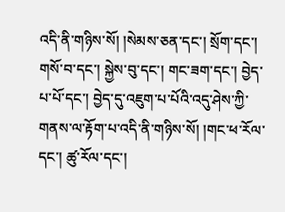འདི་ནི་གཉིས་སོ། །སེམས་ཅན་དང་། སྲོག་དང་། གསོ་བ་དང་། སྐྱེས་བུ་དང་། གང་ཟག་དང་། བྱེད་པ་པོ་དང་། བྱེད་དུ་འཇུག་པ་པོའི་འདུ་ཤེས་ཀྱི་གནས་ལ་རྟོག་པ་འདི་ནི་གཉིས་སོ། །གང་ཕ་རོལ་དང་། ཚུ་རོལ་དང་།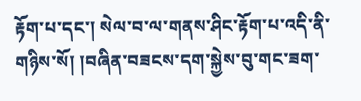རྟོག་པ་དང་། སེལ་བ་ལ་གནས་ཤིང་རྟོག་པ་འདི་ནི་གཉིས་སོ། །བཞིན་བཟངས་དག་སྐྱེས་བུ་གང་ཟག་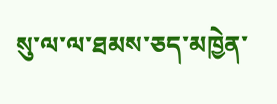སུ་ལ་ལ་ཐམས་ཅད་མཁྱེན་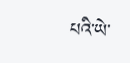པའི་ཡེ་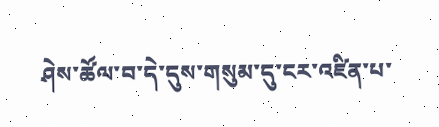ཤེས་ཚོལ་བ་དེ་དུས་གསུམ་དུ་ངར་འཛིན་པ་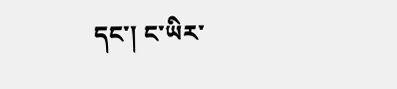དང་། ང་ཡིར་